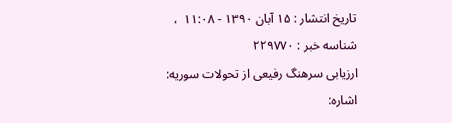تاریخ انتشار : ۱۵ آبان ۱۳۹۰ - ۱۱:۰۸  ،
شناسه خبر : ۲۲۹۷۷۰
ارزیابی سرهنگ رفیعی از تحولات سوریه:
اشاره: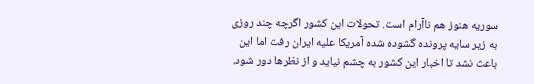سوریه هنوز هم ناآرام است. تحولات این کشور اگرچه چند روزی به زیر سایه پرونده گشوده شده آمریکا علیه ایران رفت اما این باعث نشد تا اخبار این کشور به چشم نیاید و از نظرها دور شود.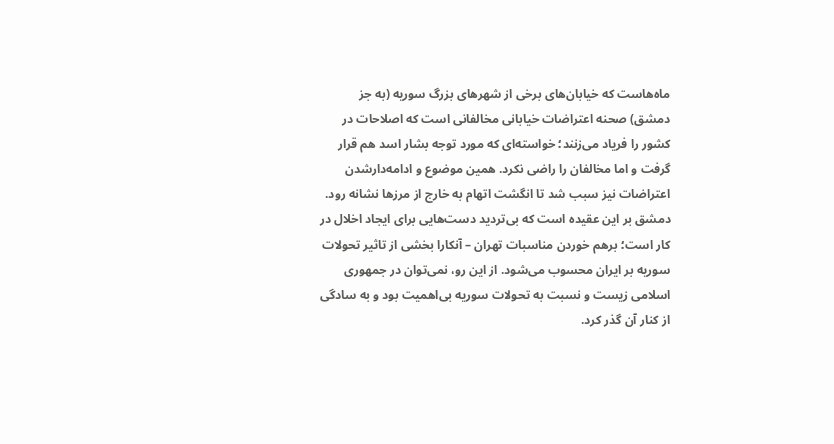ماه‌هاست که خیابان‌های برخی از شهرهای بزرگ سوریه (به جز دمشق) صحنه اعتراضات خیابانی مخالفانی است که اصلاحات در کشور را فریاد می‌زنند؛ خواسته‌ای که مورد توجه بشار اسد هم قرار گرفت و اما مخالفان را راضی نکرد. همین موضوع و ادامه‌دارشدن اعتراضات نیز سبب شد تا انگشت اتهام به خارج از مرزها نشانه رود. دمشق بر این عقیده است که بی‌تردید دست‌هایی برای ایجاد اخلال در کار است؛ برهم خوردن مناسبات تهران – آنکارا بخشی از تاثیر تحولات سوریه بر ایران محسوب می‌شود. از این رو، نمی‌توان در جمهوری اسلامی زیست و نسبت به تحولات سوریه بی‌اهمیت بود و به سادگی از کنار آن گذر کرد.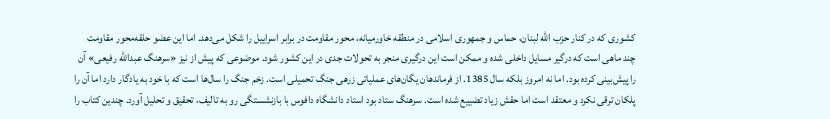کشوری که در کنار حزب الله لبنان، حماس و جمهوری اسلامی در منطقه خاورمیانه، محور مقاومت در برابر اسراییل را شکل می‌دهد. اما این عضو حلقه‌محور مقاومت چند ماهی است که درگیر مسایل داخلی شده و ممکن است این درگیری منجر به تحولات جدی در این کشور شود. موضوعی که پیش از نیز «سرهنگ عبدالله رفیعی» آن را پیش‌بینی کرده بود. اما نه امروز بلکه سال 1385. از فرماندهان یگان‌های عملیاتی زرهی جنگ تحمیلی است. زخم جنگ را سال‌ها است که با خود به یادگار دارد اما آن را پلکان ترقی نکرد و معتقد است اما حقش زیاد تضییع شده است. سرهنگ ستاد بود استاد دانشگاه دافوس با بازنشستگی رو به تالیف، تحقیق و تحلیل آورد. چندین کتاب را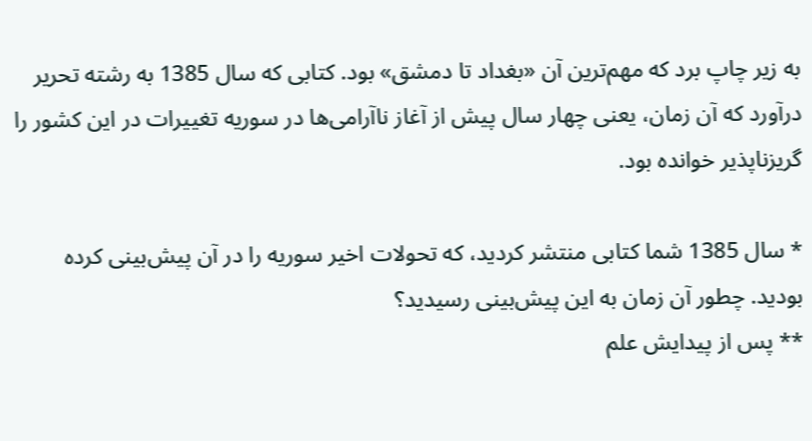به زیر چاپ برد که مهم‌ترین آن «بغداد تا دمشق» بود. کتابی که سال 1385 به رشته تحریر درآورد که آن زمان، یعنی چهار سال پیش از آغاز ناآرامی‌ها در سوریه تغییرات در این کشور را گریز‌ناپذیر خوانده بود.

* سال 1385 شما کتابی منتشر کردید، که تحولات اخیر سوریه را در آن پیش‌بینی کرده بودید. چطور آن زمان به این پیش‌بینی رسیدید؟
** پس از پیدایش علم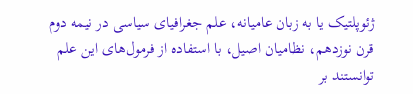ژئوپلتیک یا به زبان عامیانه، علم جغرافیای سیاسی در نیمه دوم قرن نوزدهم، نظامیان اصیل، با استفاده از فرمول‌های این علم توانستند بر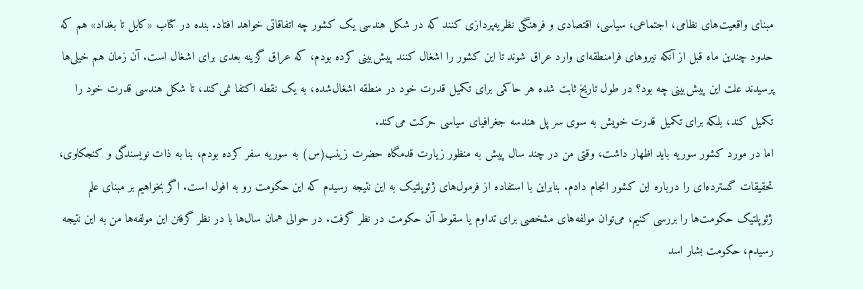مبنای واقعیت‌های نظامی، اجتماعی، سیاسی، اقتصادی و فرهنگی نظریه‌پردازی کنند که در شکل هندسی یک کشور چه اتفاقاتی خواهد افتاد. بنده در کتاب «کابل تا بغداد» هم که حدود چندین ماه قبل از آنکه نیروهای فرامنطقه‌ای وارد عراق شوند تا این کشور را اشغال کنند پیش‌بینی کرده بودم، که عراق گزینه بعدی برای اشغال است. آن زمان هم خیلی‌ها پرسیدند علت این پیش‌بینی چه بود؟ در طول تاریخ ثابت شده هر حاکمی برای تکمیل قدرت خود در منطقه اشغال‌شده، به یک نقطه اکتفا نمی‌کند، تا شکل هندسی قدرت خود را تکمیل کند، بلکه برای تکمیل قدرت خویش به سوی سر پل هندسه جغرافیای سیاسی حرکت می‌کند.
اما در مورد کشور سوریه باید اظهار داشت، وقتی من در چند سال پیش به منظور زیارت قدمگاه حضرت زینب‌(س) به سوریه سفر کرده بودم، بنا به ذات نویسندگی و کنجکاوی، تحقیقات گسترده‌ای را درباره این کشور انجام دادم. بنابراین با استفاده از فرمول‌های ژئوپلتیک به این نتیجه رسیدم که این حکومت رو به افول است. اگر بخواهیم بر مبنای علم ژئوپلتیک حکومت‌ها را بررسی کنیم، می‌توان مولفه‌های مشخصی برای تداوم یا سقوط آن حکومت در نظر گرفت. در حوالی همان سال‌ها با در نظر گرفتن این مولفه‌ها من به این نتیجه رسیدم، حکومت بشار اسد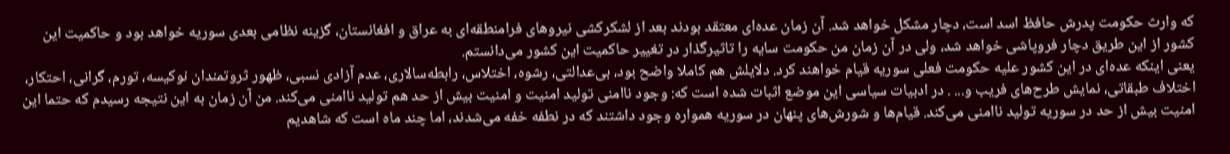که وارث حکومت پدرش حافظ اسد است، دچار مشکل خواهد شد. آن زمان عده‌ای معتقد بودند بعد از لشکرکشی نیروهای فرامنطقه‌ای به عراق و افغانستان، گزینه نظامی بعدی سوریه خواهد بود و حاکمیت این کشور از این طریق دچار فروپاشی خواهد شد، ولی در آن زمان من حکومت سایه را تاثیر‌گذار در تغییر حاکمیت این کشور می‌دانستم.
یعنی اینکه عده‌ای در این کشور علیه حکومت فعلی سوریه قیام خواهند کرد. دلایلش هم کاملا واضح بود، بی‌عدالتی‌، رشوه، اختلاس، رابطه‌سالاری، عدم آزادی نسبی، ظهور ثروتمندان نوکیسه، تورم، گرانی، احتکار، اختلاف طبقاتی، نمایش طرح‌های فریب و... . در ادبیات سیاسی این موضع اثبات شده است که: وجود ناامنی تولید امنیت و امنیت بیش از حد هم تولید ناامنی می‌کند. من آن زمان به این نتیجه رسیدم که حتما این امنیت بیش از حد در سوریه تولید ناامنی می‌کند. قیام‌ها و شورش‌های پنهان در سوریه همواره وجود داشتند که در نطفه خفه می‌شدند، اما چند ماه است که شاهدیم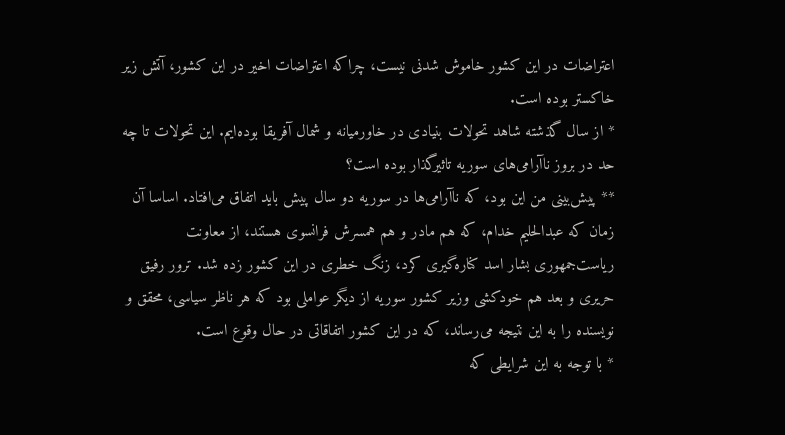اعتراضات در این کشور خاموش شدنی نیست، چراکه اعتراضات اخیر در این کشور، آتش زیر خاکستر بوده است.
* از سال گذشته شاهد تحولات بنیادی در خاورمیانه و شمال آفریقا بوده‌ایم. این تحولات تا چه حد در بروز ناآرامی‌های سوریه تاثیر‌گذار بوده است؟
** پیش‌بینی من این بود، که ناآرامی‌ها در سوریه دو سال پیش باید اتفاق می‌افتاد. اساسا آن زمان که عبدالحلیم خدام، که هم مادر و هم همسرش فرانسوی هستند، از معاونت ریاست‌جمهوری بشار اسد کناره‌گیری کرد، زنگ خطری در این کشور زده شد. ترور رفیق حریری و بعد هم خودکشی وزیر کشور سوریه از دیگر عواملی بود که هر ناظر سیاسی، محقق و نویسنده را به این نتیجه می‌رساند، که در این کشور اتفاقاتی در حال وقوع است.
* با توجه به این شرایطی که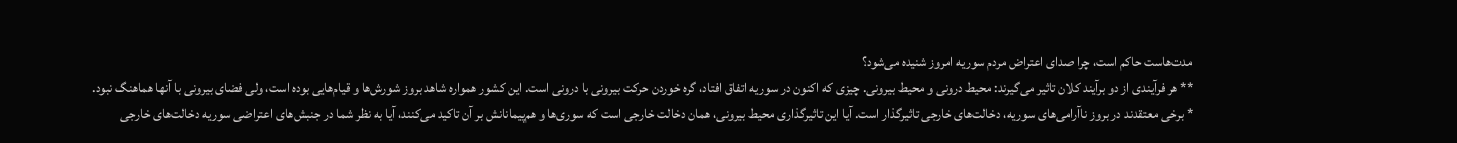مدت‌هاست حاکم است، چرا صدای اعتراض مردم سوریه امروز شنیده می‌شود؟
** هر فرآیندی از دو برآیند کلان تاثیر می‌گیرند: محیط درونی و محیط بیرونی. چیزی که اکنون در سوریه اتفاق افتاد، گره خوردن حرکت بیرونی با درونی است. این کشور همواره شاهد بروز شورش‌ها و قیام‌هایی بوده است، ولی فضای بیرونی با آنها هماهنگ نبود.
* برخی معتقدند در بروز ناآرامی‌های سوریه، دخالت‌های خارجی تاثیرگذار است. آیا این تاثیر‌گذاری محیط بیرونی، همان دخالت خارجی است که سوری‌ها و هم‌پیمانانش بر آن تاکید می‌کنند، آیا به نظر شما در جنبش‌های اعتراضی سوریه دخالت‌های خارجی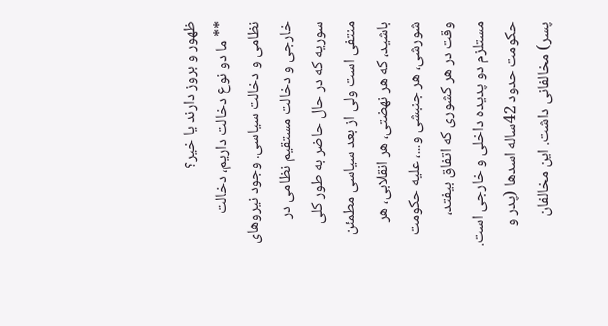ظهور و بروز دارند یا خیر؟
** ما دو نوع دخالت داریم، دخالت نظامی و دخالت سیاسی. وجود نیروهای خارجی و دخالت مستقیم نظامی در سوریه که در حال حاضر به طور کلی منتفی است ولی از بعد سیاسی مطمئن باشید، که هر نهضتی، هر انقلابی، هر شورشی، هر جنبشی و...، علیه حکومت وقت در هر کشوری که اتفاق بیفتد، مستلزم دو پدیده داخلی و خارجی است. حکومت حدود 42ساله اسدها (پدر و پسر) مخالفانی داشت. این مخالفان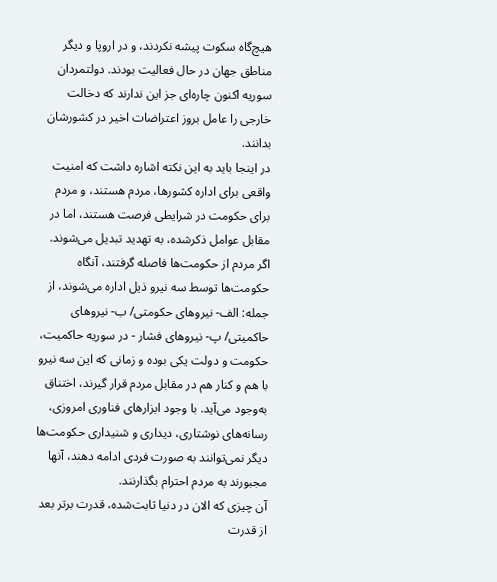هیچ‌گاه سکوت پیشه نکردند، و در اروپا و دیگر مناطق جهان در حال فعالیت بودند. دولتمردان سوریه اکنون چاره‌ای جز این ندارند که دخالت خارجی را عامل بروز اعتراضات اخیر در کشورشان بدانند.
در اینجا باید به این نکته اشاره داشت که امنیت واقعی برای اداره کشورها، مردم هستند، و مردم برای حکومت در شرایطی فرصت هستند، اما در مقابل عوامل ذکرشده، به تهدید تبدیل می‌شوند. اگر مردم از حکومت‌ها فاصله گرفتند، آنگاه حکومت‌ها توسط سه نیرو ذیل اداره می‌شوند، از جمله: الف- نیروهای حکومتی/ ب- نیروهای حاکمیتی/ پ- نیروهای فشار - در سوریه حاکمیت، حکومت و دولت یکی بوده و زمانی که این سه نیرو با هم و کنار هم در مقابل مردم قرار گیرند، اختناق به‌وجود می‌آید. با وجود ابزارهای فناوری امروزی، رسانه‌های نوشتاری، دیداری و شنیداری حکومت‌ها دیگر نمی‌توانند به صورت فردی ادامه دهند، آنها مجبورند به مردم احترام بگذارنند.
آن چیزی که الان در دنیا ثابت‌شده، قدرت برتر بعد از قدرت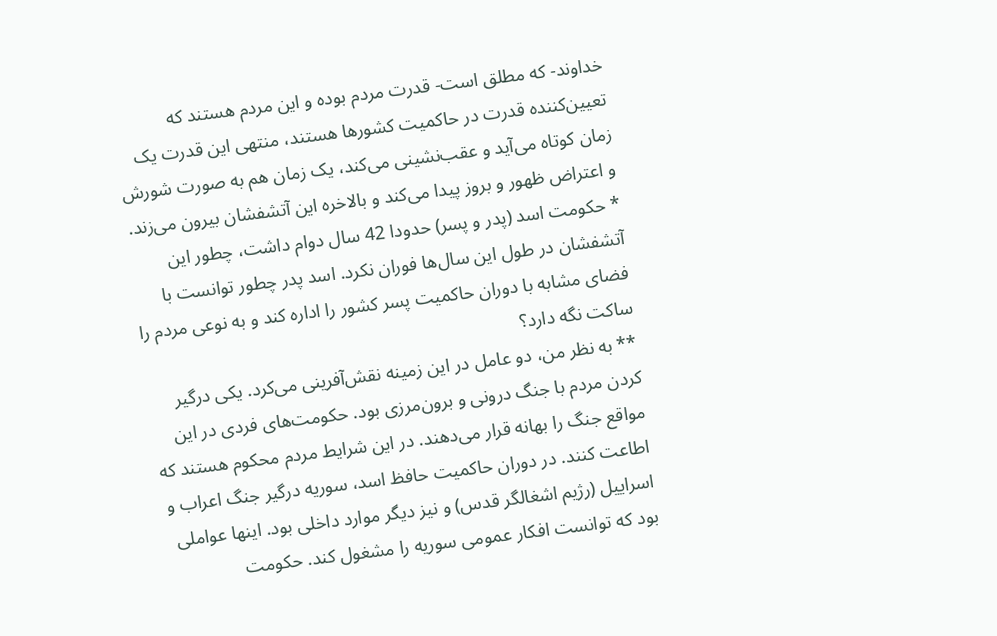خداوند- که مطلق است- قدرت مردم بوده و این مردم هستند که تعیین‌کننده قدرت در حاکمیت کشورها هستند، منتهی این قدرت یک زمان کوتاه می‌آید و عقب‌نشینی می‌کند، یک زمان هم به صورت شورش و اعتراض ظهور و بروز پیدا می‌کند و بالاخره این آتشفشان بیرون می‌زند.
* حکومت اسد (پدر و پسر) حدودا 42 سال دوام داشت، چطور این آتشفشان در طول این سال‌ها فوران نکرد. اسد پدر چطور توانست با فضای مشابه با دوران حاکمیت پسر کشور را اداره کند و به نوعی مردم را ساکت نگه دارد؟
** به نظر من، دو عامل در این زمینه نقش‌آفرینی می‌کرد. یکی درگیر کردن مردم با جنگ درونی و برون‌مرزی بود. حکومت‌های فردی در این مواقع جنگ‌ را بهانه قرار می‌دهند. در این شرایط مردم محکوم هستند که اطاعت کنند. در دوران حاکمیت حافظ اسد، سوریه درگیر جنگ اعراب و اسراییل (رژیم اشغالگر قدس) و نیز دیگر موارد داخلی بود. اینها عواملی بود که توانست افکار عمومی سوریه را مشغول کند. حکومت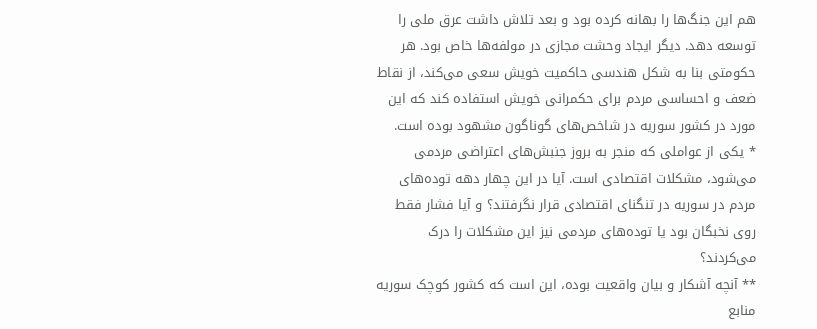هم این جنگ‌ها را بهانه کرده بود و بعد تلاش داشت عرق ملی را توسعه دهد. دیگر ایجاد وحشت مجازی در مولفه‌ها خاص بود. هر حکومتی بنا به شکل هندسی حاکمیت خویش سعی می‌کند، از نقاط ضعف و احساسی مردم برای حکمرانی خویش استفاده کند که این مورد در کشور سوریه در شاخص‌های گوناگون مشهود بوده است.
* یکی از عواملی که منجر به بروز جنبش‌های اعتراضی مردمی می‌شود، مشکلات اقتصادی است. آیا در این چهار دهه توده‌های مردم در سوریه در تنگنای اقتصادی قرار نگرفتند؟ و آیا فشار فقط روی نخبگان بود یا توده‌های مردمی نیز این مشکلات را درک می‌کردند؟
** آنچه آشکار و بیان واقعیت بوده، این است که کشور کوچک سوریه منابع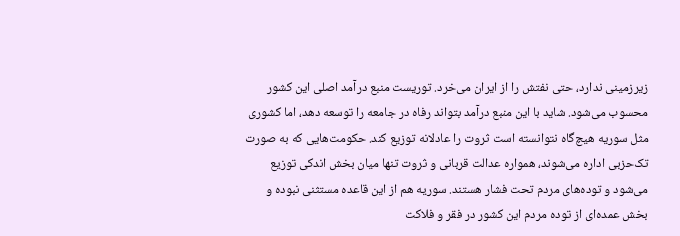زیرزمینی ندارد، حتی نفتش را از ایران می‌خرد. توریست منبع درآمد اصلی این کشور محسوب می‌شود. شاید با این منبع درآمد بتواند رفاه در جامعه را توسعه دهد، اما کشوری مثل سوریه هیچ‌گاه نتوانسته است ثروت را عادلانه توزیع کند. حکومت‌هایی که به صورت تک‌حزبی اداره می‌شوند، همواره عدالت قربانی و ثروت تنها میان بخش اندکی توزیع می‌شود و توده‌های مردم تحت فشار هستند. سوریه هم از این قاعده مستثنی نبوده و بخش عمده‌ای از توده مردم این کشور در فقر و فلاکت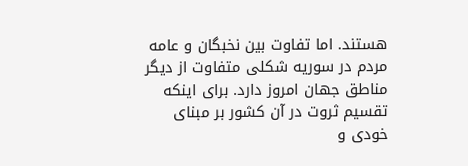هستند. اما تفاوت بین نخبگان و عامه مردم در سوریه شکلی متفاوت از دیگر مناطق جهان امروز دارد. برای اینکه تقسیم ثروت در آن کشور بر مبنای خودی و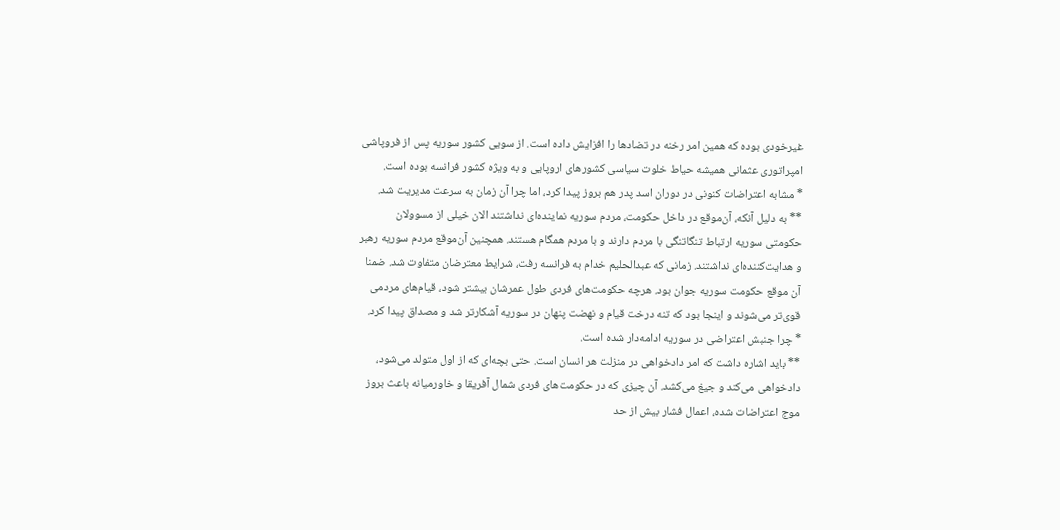غیرخودی بوده که همین امر رخنه در تضادها را افزایش داده است. از سویی کشور سوریه پس از فروپاشی امپراتوری عثمانی همیشه حیاط خلوت سیاسی کشورهای اروپایی و به ویژه کشور فرانسه بوده است.
* مشابه اعتراضات کنونی در دوران اسد پدر هم بروز پیدا کرد، اما چرا آن زمان به سرعت مدیریت شد.
** به دلیل آنکه، آن‌موقع در داخل حکومت، مردم سوریه نماینده‌ای نداشتند الان خیلی از مسوولان حکومتی سوریه ارتباط تنگاتنگی با مردم دارند و با مردم همگام هستند. همچنین آن‌موقع مردم سوریه رهبر و هدایت‌کننده‌ای نداشتند. زمانی که عبدالحلیم خدام به فرانسه رفت، شرایط معترضان متفاوت شد. ضمنا آن موقع حکومت سوریه جوان بود. هرچه حکومت‌های فردی طول عمرشان بیشتر شود، قیام‌های مردمی قوی‌تر می‌شوند و اینجا بود که تنه درخت قیام و نهضت‌ پنهان در سوریه آشکارتر شد و مصداق پیدا کرد.
* چرا جنبش‌ اعتراضی در سوریه ادامه‌دار شده است.
** باید اشاره داشت که امر دادخواهی در منزلت هر انسان است. حتی بچه‌ای که از اول متولد می‌شود، دادخواهی می‌کند و جیغ می‌کشد. آن چیزی که در حکومت‌های فردی شمال آفریقا و خاورمیانه باعث بروز موج اعتراضات شده، اعمال فشار بیش از حد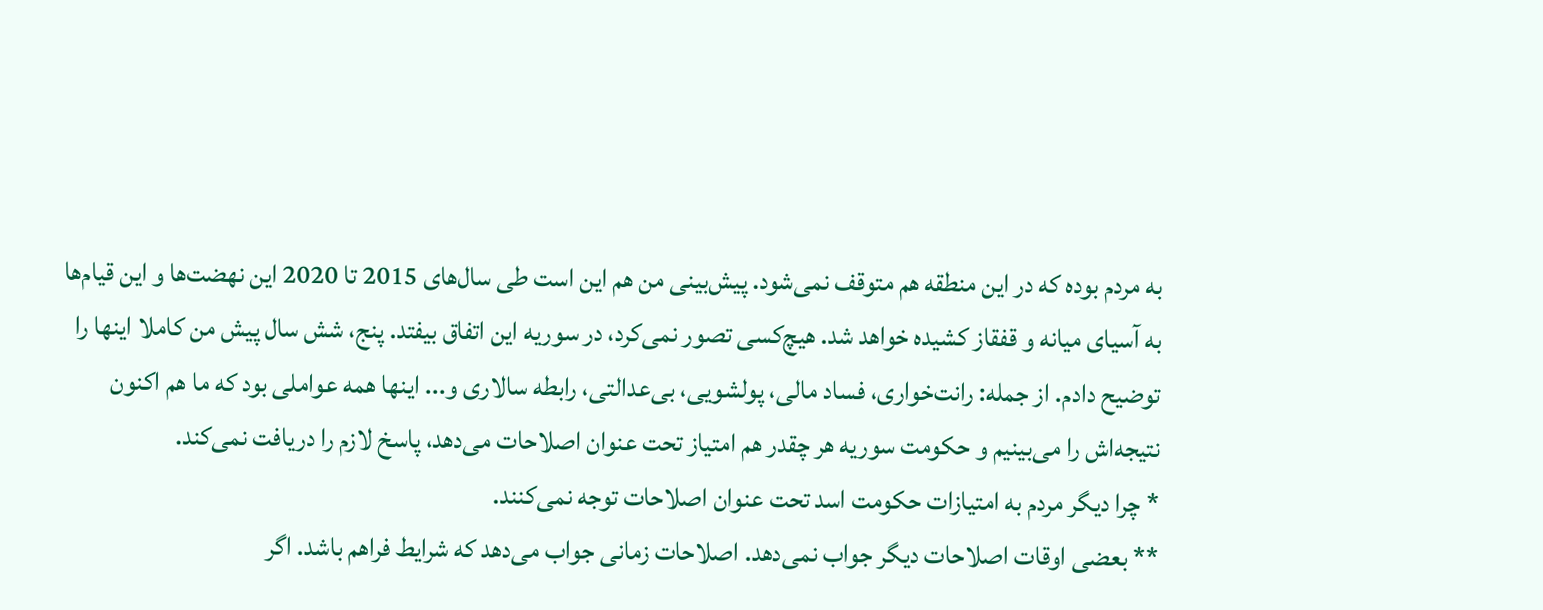به مردم بوده که در این منطقه هم متوقف نمی‌شود. پیش‌بینی من هم این است طی سال‌های 2015 تا 2020 این نهضت‌ها و این قیام‌ها به آسیای میانه و قفقاز کشیده خواهد شد. هیچ‌کسی تصور نمی‌کرد، در سوریه این اتفاق بیفتد. پنج، شش سال پیش من کاملا اینها را توضیح دادم. از جمله: رانت‌خواری‌، فساد مالی، پولشویی، بی‌عدالتی‌، رابطه سالاری و... اینها همه عواملی بود که ما هم اکنون نتیجه‌اش را می‌بینیم و حکومت سوریه هر چقدر هم امتیاز تحت عنوان اصلاحات می‌دهد، پاسخ لازم را دریافت نمی‌کند.
* چرا دیگر مردم به امتیازات حکومت اسد تحت عنوان اصلاحات توجه نمی‌کنند.
** بعضی اوقات اصلاحات دیگر جواب نمی‌دهد. اصلاحات زمانی جواب می‌دهد که شرایط فراهم باشد. اگر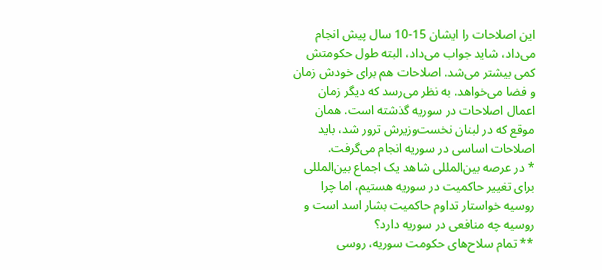این اصلاحات را ایشان 15-10 سال پیش انجام می‌داد، شاید جواب می‌داد، البته طول حکومتش کمی بیشتر می‌شد. اصلاحات هم برای خودش زمان و فضا می‌خواهد. به نظر می‌رسد که دیگر زمان اعمال اصلاحات در سوریه گذشته است. همان موقع که در لبنان نخست‌وزیرش ترور شد، باید اصلاحات اساسی در سوریه انجام می‌گرفت.
* در عرصه بین‌المللی شاهد یک اجماع بین‌المللی برای تغییر حاکمیت در سوریه هستیم، اما چرا روسیه خواستار تداوم حاکمیت بشار اسد است و روسیه چه منافعی در سوریه دارد؟
** تمام سلاح‌های حکومت سوریه، روسی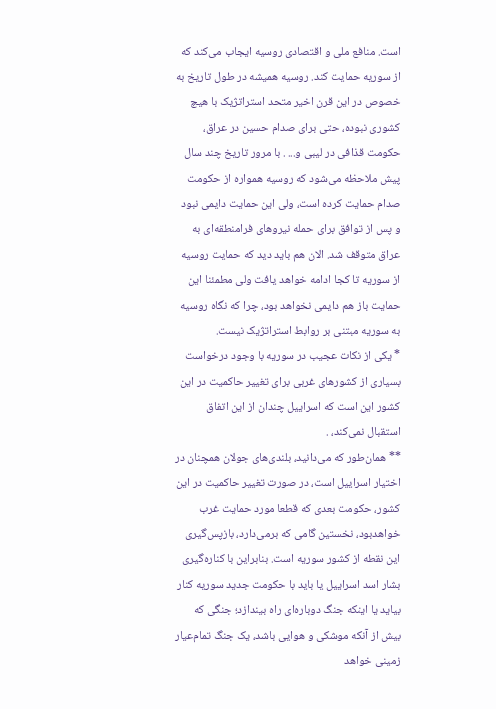است. منافع ملی‌ و اقتصادی روسیه ایجاب می‌کند که از سوریه حمایت کند. روسیه همیشه در طول تاریخ به خصوص در این قرن اخیر متحد استراتژیک با هیچ کشوری نبوده، حتی برای صدام حسین در عراق، حکومت قذافی در لیبی و... . با مرور تاریخ چند سال پیش ملاحظه می‌شود که روسیه همواره از حکومت صدام حمایت کرده است، ولی این حمایت دایمی نبود و پس از توافق برای حمله نیروهای فرامنطقه‌ای به عراق متوقف شد. الان هم باید دید که حمایت روسیه از سوریه تا کجا ادامه خواهد یافت ولی مطمئنا این حمایت باز هم دایمی نخواهد بود، چرا که نگاه روسیه به سوریه مبتنی بر روابط استراتژیک نیست.
* یکی از نکات عجیب در سوریه با وجود درخواست بسیاری از کشورهای غربی برای تغییر حاکمیت در این کشور این است که اسراییل چندان از این اتفاق استقبال نمی‌کند، .
** همان‌طور که می‌دانید، بلندی‌های جولان همچنان در اختیار اسراییل است، در صورت تغییر حاکمیت در این کشور، حکومت بعدی که قطعا مورد حمایت غرب خواهدبود، نخستین گامی که برمی‌دارد، بازپس‌گیری این نقطه از کشور سوریه است. بنابراین با کناره‌گیری بشار اسد اسراییل یا باید با حکومت جدید سوریه کنار بیاید یا اینکه جنگ دوباره‌ای راه بیندازد؛ جنگی که بیش از آنکه موشکی و هوایی باشد، یک جنگ تمام‌عیار زمینی خواهد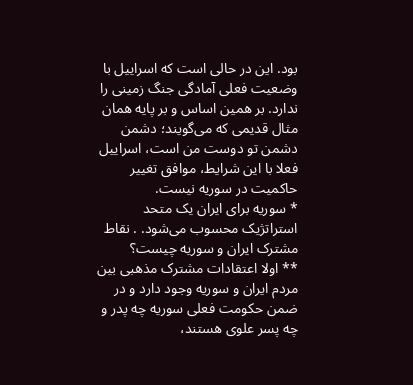بود. این در حالی است که اسراییل با وضعیت فعلی آمادگی جنگ زمینی را ندارد. بر همین اساس و بر پایه همان مثال قدیمی که می‌گویند؛ دشمن دشمن تو دوست من است، اسراییل فعلا با این شرایط، موافق تغییر حاکمیت در سوریه نیست.
* سوریه برای ایران یک متحد استراتژیک محسوب می‌شود. . نقاط مشترک ایران و سوریه چیست؟
** اولا اعتقادات مشترک مذهبی بین مردم ایران و سوریه وجود دارد و در ضمن حکومت فعلی سوریه چه پدر و چه پسر علوی هستند،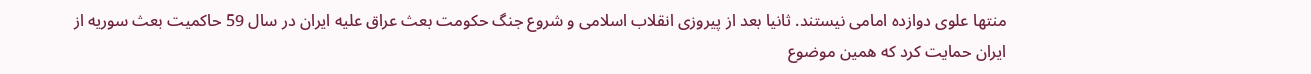منتها علوی دوازده امامی نیستند. ثانیا بعد از پیروزی انقلاب اسلامی و شروع جنگ حکومت بعث عراق علیه ایران در سال 59 حاکمیت بعث سوریه از ایران حمایت کرد که همین موضوع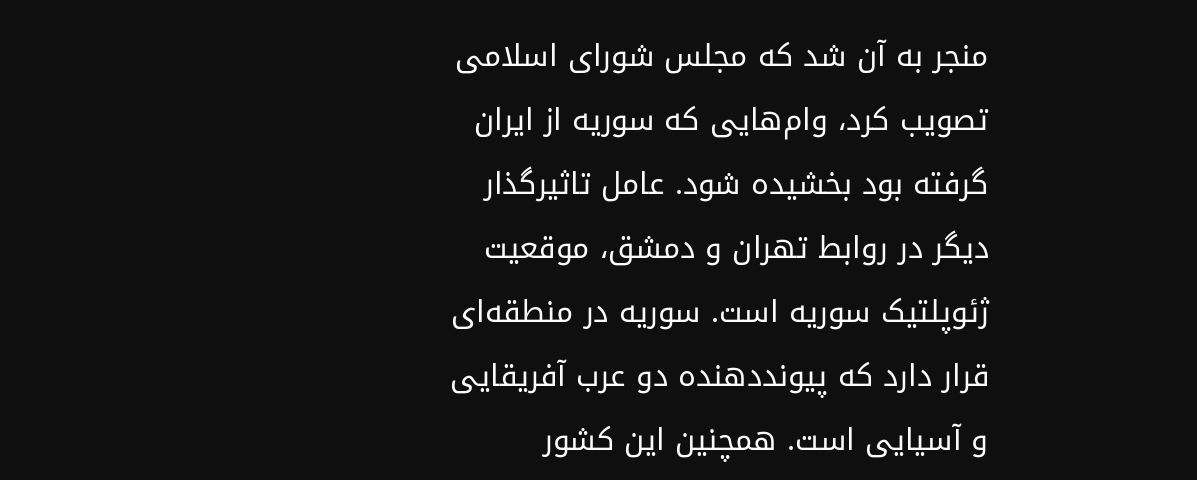منجر به آن شد که مجلس شورای اسلامی تصویب کرد، وام‌هایی که سوریه از ایران گرفته بود بخشیده شود. عامل تاثیر‌گذار دیگر در روابط تهران و دمشق، موقعیت ژئوپلتیک سوریه است. سوریه در منطقه‌ای قرار دارد که پیوند‌دهنده دو عرب آفریقایی و آسیایی است. همچنین این کشور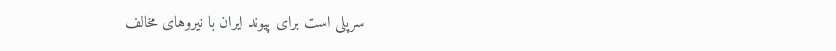سرپلی است برای پیوند ایران با نیروهای مخالف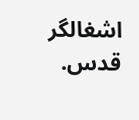اشغالگر قدس.